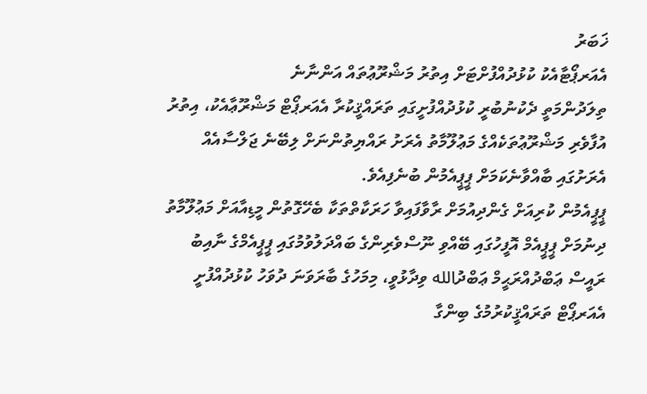ޚަބަރު
އެއަރޕޯޓާއެކު ކުޅުދުއްފުށްޓަށް އިތުރު މަޝްރޫޢުތައް އަންނާނެ
ތިލަދުންމަތީ ދެކުނުބުރީ ކުޅުދުއްފުށީގައި ތަރައްޤީކުރާ އެއަރޕޯޓް މަޝްރޫޢާއެކު، އިތުރު އުފާވެރި މަޝްރޫޢުތަކެއްގެ މަޢުލޫމާތު އެރަށު ރައްޔިތުންނަށް ލިބޭނެ ޖަލްސާއެއް އެރަށުގައި ބާއްވާނެކަމަށް ޕީޕީއެމުން ބުނެފިއެވެ.
ޕީޕީއެމުން ކުރިއަށް ގެންދިއުމަށް ރާވާފައިވާ ހަރަކާތްތަކާ ބެހޭގޮތުން މީޑިއާއަށް މަޢުލޫމާތު ދިނުމަށް ޕީޕީއެމް އޮފީހުގައި ބޭއްވި ނޫސްވެރިންގެ ބައްދަލުވުމުގައި ޕީޕީއެމްގެ ނާއިބު ރައީސް ޢަބްދުއްރަޙީމް ޢަބްދުالله ވިދާޅުވީ، މިމަހުގެ ބާރަވަނަ ދުވަހު ކުޅުދުއްފުށީ އެއަރޕޯޓް ތަރައްޤީކުރުމުގެ ބިންގާ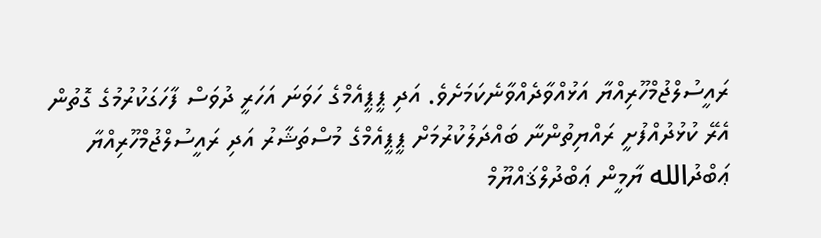ރައީސުލްޖުމްހޫރިއްޔާ އަޅުއްވާދެއްވާނެކަމަށެވެ. އަދި ޕީޕީއެމްގެ ހަވަނަ އަހަރީ ދުވަސް ފާހަގަކުރުމުގެ ގޮތުން އެރޭ ކުޅުދުއްފުށީ ރައްޔިތުންނާ ބައްދަލުކުރުމަށް ޕީޕީއެމްގެ މުސްތަޝާރު އަދި ރައީސުލްޖުމްހޫރިއްޔާ ޢަބްދުالله ޔާމީން ޢަބްދުލްޤައްޔޫމް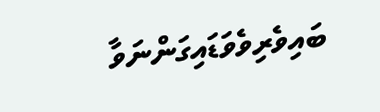ބައިވެރިވެވަޑައިގަންނަވާ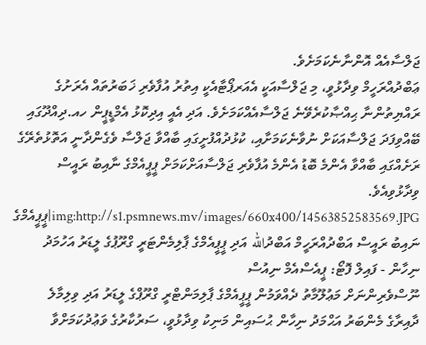ޖަލްސާއެއް އޮންނާނެކަމަށެވެ.
ޢަބްދުއްރަހީމް ވިދާޅުވީ، މި ޖަލްސާއަކީ އެއަރޕޯޓާއެކީ އިތުރު އުފާވެރި ޚަބަރުތައް އެރަށުގެ ރައްޔިތުންނާ ޙިއްޞާކުރެވޭނެ ޖަލްސާއެއްކަމަށެވެ. އަދި އެއީ އިދިކޮޅު އެމްޑީޕީން ހއ.ދިއްދޫގައި ބޭއްވިފަދަ ޖަލްސާއަކަށް ނުވާނެކަމަށާއި، ކުޅުދުއްފުށީގައި ބާއްވާ ޖަލްސާ ވެގެންދާނީ އަތޮޅުތެރޭގެ ރަށެއްގައި ބާއްވާ އެންމެ ބޮޑު އެންމެ އުފާވެރި ޖަލްސާއަށްކަމަށް ޕީޕީއެމްގެ ނާއިބު ރައީސް ވިދާޅުވިއެވެ.
img:http://s1.psmnews.mv/images/660x400/14563852583569.JPG|ޕީޕީއެމްގެ ނައިބު ރައީސް އަބްދުއްރަހީމް އަބްދުالله އަދި ޕީޕީއެމްގެ ޕާލިމެންޓަރީ ގްރޫޕުގެ ލީޑަރު އަހުމަދު ނިހާން - ފައިލް ފޮޓޯ: ޕީއެސްއެމް ނިއުސް
ނޫސްވެރިންނަށް މަޢުލޫމާތު ދެއްވަމުން ޕީޕީއެމްގެ ޕާލިމަންޓްރީ ގްރޫޕްގެ ލީޑަރު އަދި ވިލިމާލެ ދާއިރާގެ މެންބަރު އަޙްމަދު ނިހާން ޙުސައިން މަނިކު ވިދާޅުވީ، ސަރުކާރުގެ ވަޢުދުކަމަށްވާ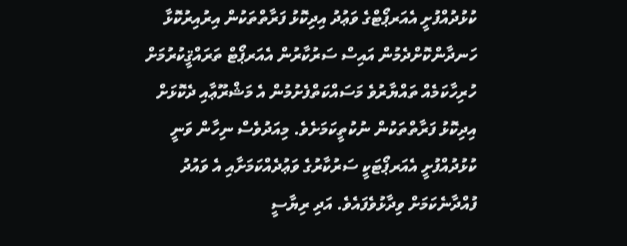ކުޅުދުއްފުށީ އެއަރޕޯޓްގެ ވަޢުދު އިދިކޮޅު ފަރާތްތަކުން އިރުއިރުކޮޅާ ހަނދާންކޮށްދެމުން އައިސް ސަރުކާރުން އެއަރޕޯޓް ތަރައްޤީކުރުމަށް ހުރިހާކަމެއް ތައްޔާރުވެ މަސައްކަތްފެށުމުން އެ މަޝްރޫޢާއި ދެކޮޅަށް އިދިކޮޅު ފަރާތްތަކުން ނުކުތީކަމަށެވެ. މިއަދުވެސް ނިހާން ވަނީ ކުޅުދުއްފުށީ އެއަރޕޯޓަކީ ސަރުކާރުގެ ވަޢުދެއްކަމަށާއި އެ ވައުދު ފުއްދާނެކަމަށް ވިދާޅުވެފައެވެ. އަދި ރިޔާސީ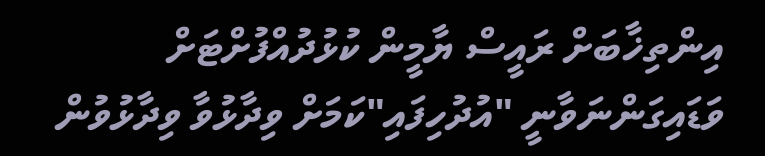އިންތިޚާބަށް ރައީސް ޔާމީން ކުޅުދުއްފުށްޓަށް ވަޑައިގަންނަވާނީ "އުދުހިފައި"ކަމަށް ވިދާޅުވާ ވިދާޅުވުން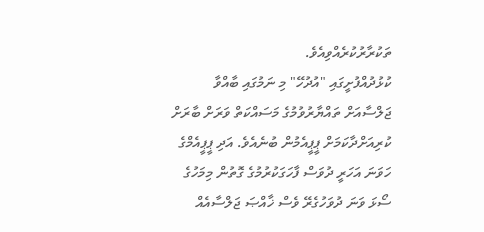ތަކުރާރުކުރެއްވިއެވެ.
ކުޅުދުއްފުށީގައި "އުދުހޭ" މި ނަމުގައި ބާއްވާ ޖަލްސާއަށް ތައްޔާރުވުމުގެ މަސައްކަތް ވަރަށް ބާރަށް ކުރިއަށްދާކަމަށް ޕީޕީއެމުން ބުނެއެވެ. އަދި ޕީޕީއެމްގެ ހަވަނަ އަހަރީ ދުވަސް ފާހަގަކުރުމުގެ ގޮތުން މިމަހުގެ ސޯޅަ ވަނަ ދުވަހުގެރޭ ވެސް ޚާއްޞަ ޖަލްސާއެއް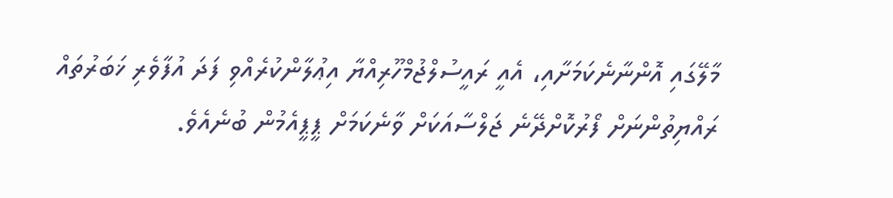މާލޭގައި އޮންނާނެކަމަށާއި، އެއީ ރައީސުލްޖުމްހޫރިއްޔާ އިޢުލާންކުރެއްވި ފަދަ އުފާވެރި ޚަބަރުތައް ރައްޔިތުންނަށް ފޯރުކޮށްދޭނެ ޖަލްސާއަކަށް ވާނެކަމަށް ޕީޕީއެމުން ބުނެއެވެ.